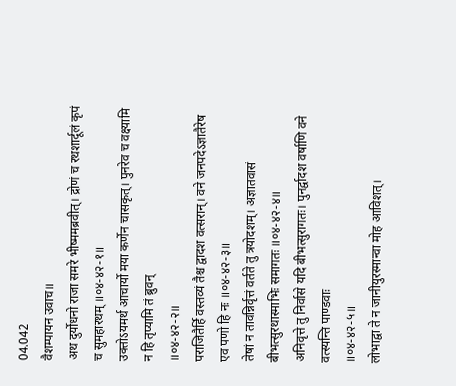04.042
वैशम्पायन उवाच॥
अथ दुर्योधनो राजा समरे भीष्ममब्रवीत्। द्रोणं च रथशार्दूलं कृपं च सुमहारथम् ॥०४-४२-१॥
उक्तोऽयमर्थ आचार्यो मया कर्णेन चासकृत्। पुनरेव च वक्ष्यामि न हि तृप्यामि तं ब्रुवन्
॥०४-४२-२॥
पराजितैर्हि वस्तव्यं तैश्च द्वादश वत्सरान्। वने जनपदेऽज्ञातैरेष एव पणो हि नः ॥०४-४२-३॥
तेषां न तावन्निर्वृत्तं वर्तते तु त्रयोदशम्। अज्ञातवासं बीभत्सुरथास्माभिः समागतः ॥०४-४२-४॥
अनिवृत्ते तु निर्वासे यदि बीभत्सुरागतः। पुनर्द्वादश वर्षाणि वने वत्स्यन्ति पाण्डवाः
॥०४-४२-५॥
लोभाद्वा ते न जानीयुरस्मान्वा मोह आविशत्।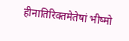हीनातिरिक्तमेतेषां भीष्मो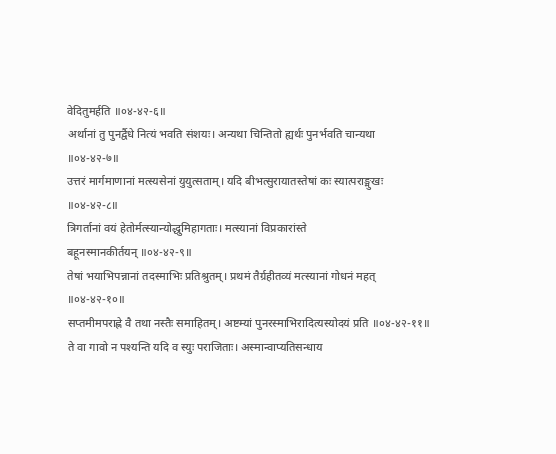वेदितुमर्हति ॥०४-४२-६॥
अर्थानां तु पुनर्द्वैधे नित्यं भवति संशयः। अन्यथा चिन्तितो ह्यर्थः पुनर्भवति चान्यथा
॥०४-४२-७॥
उत्तरं मार्गमाणानां मत्स्यसेनां युयुत्सताम्। यदि बीभत्सुरायातस्तेषां कः स्यात्पराङ्मुखः
॥०४-४२-८॥
त्रिगर्तानां वयं हेतोर्मत्स्यान्योद्धुमिहागताः। मत्स्यानां विप्रकारांस्ते
बहूनस्मानकीर्तयन् ॥०४-४२-९॥
तेषां भयाभिपन्नानां तदस्माभिः प्रतिश्रुतम्। प्रथमं तैर्ग्रहीतव्यं मत्स्यानां गोधनं महत्
॥०४-४२-१०॥
सप्तमीमपराह्णे वै तथा नस्तैः समाहितम्। अष्टम्यां पुनरस्माभिरादित्यस्योदयं प्रति ॥०४-४२-११॥
ते वा गावो न पश्यन्ति यदि व स्युः पराजिताः। अस्मान्वाप्यतिसन्धाय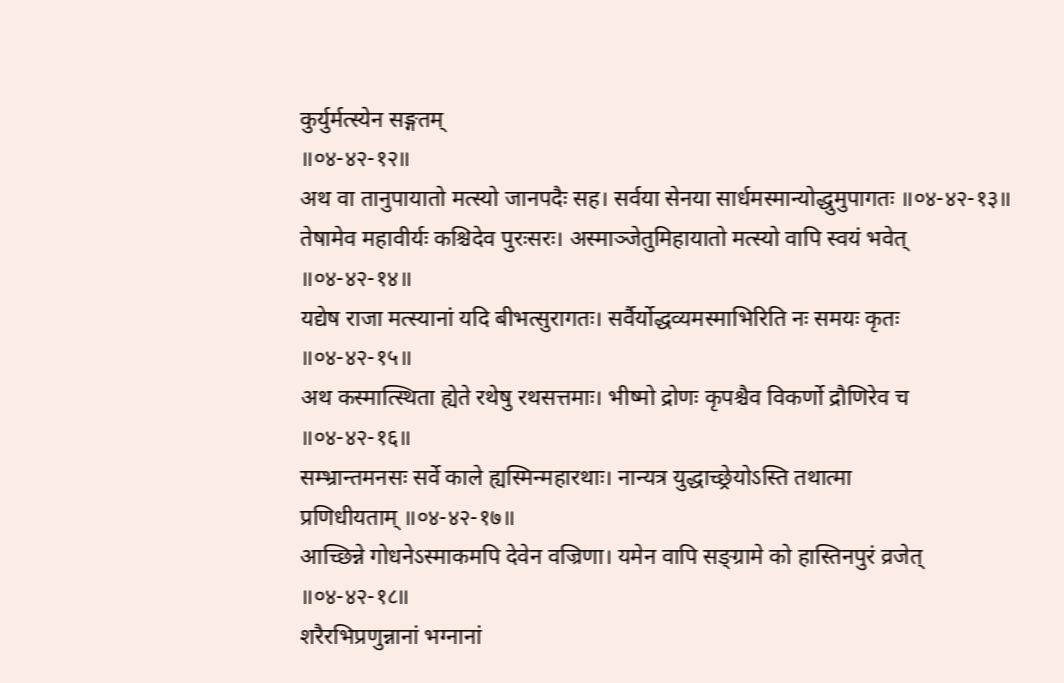कुर्युर्मत्स्येन सङ्गतम्
॥०४-४२-१२॥
अथ वा तानुपायातो मत्स्यो जानपदैः सह। सर्वया सेनया सार्धमस्मान्योद्धुमुपागतः ॥०४-४२-१३॥
तेषामेव महावीर्यः कश्चिदेव पुरःसरः। अस्माञ्जेतुमिहायातो मत्स्यो वापि स्वयं भवेत्
॥०४-४२-१४॥
यद्येष राजा मत्स्यानां यदि बीभत्सुरागतः। सर्वैर्योद्धव्यमस्माभिरिति नः समयः कृतः
॥०४-४२-१५॥
अथ कस्मात्स्थिता ह्येते रथेषु रथसत्तमाः। भीष्मो द्रोणः कृपश्चैव विकर्णो द्रौणिरेव च
॥०४-४२-१६॥
सम्भ्रान्तमनसः सर्वे काले ह्यस्मिन्महारथाः। नान्यत्र युद्धाच्छ्रेयोऽस्ति तथात्मा
प्रणिधीयताम् ॥०४-४२-१७॥
आच्छिन्ने गोधनेऽस्माकमपि देवेन वज्रिणा। यमेन वापि सङ्ग्रामे को हास्तिनपुरं व्रजेत्
॥०४-४२-१८॥
शरैरभिप्रणुन्नानां भग्नानां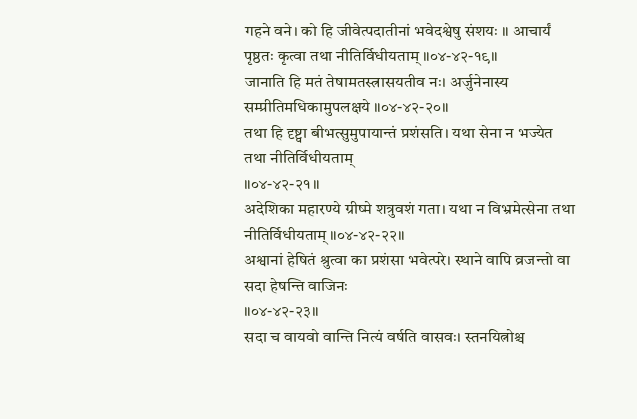गहने वने। को हि जीवेत्पदातीनां भवेदश्वेषु संशयः ॥ आचार्यं
पृष्ठतः कृत्वा तथा नीतिर्विधीयताम् ॥०४-४२-१९॥
जानाति हि मतं तेषामतस्त्रासयतीव नः। अर्जुनेनास्य सम्प्रीतिमधिकामुपलक्षये ॥०४-४२-२०॥
तथा हि दृष्ट्वा बीभत्सुमुपायान्तं प्रशंसति। यथा सेना न भज्येत तथा नीतिर्विधीयताम्
॥०४-४२-२१॥
अदेशिका महारण्ये ग्रीष्मे शत्रुवशं गता। यथा न विभ्रमेत्सेना तथा नीतिर्विधीयताम् ॥०४-४२-२२॥
अश्वानां हेषितं श्रुत्वा का प्रशंसा भवेत्परे। स्थाने वापि व्रजन्तो वा सदा हेषन्ति वाजिनः
॥०४-४२-२३॥
सदा च वायवो वान्ति नित्यं वर्षति वासवः। स्तनयित्नोश्च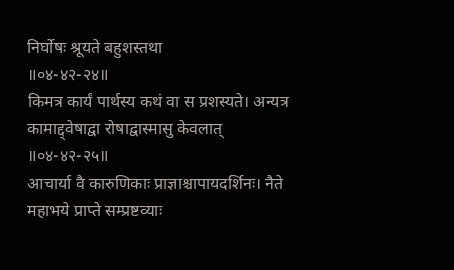निर्घोषः श्रूयते बहुशस्तथा
॥०४-४२-२४॥
किमत्र कार्यं पार्थस्य कथं वा स प्रशस्यते। अन्यत्र कामाद्द्वेषाद्वा रोषाद्वास्मासु केवलात्
॥०४-४२-२५॥
आचार्या वै कारुणिकाः प्राज्ञाश्चापायदर्शिनः। नैते महाभये प्राप्ते सम्प्रष्टव्याः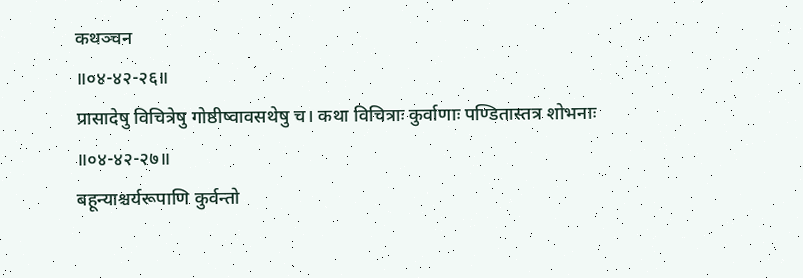कथञ्चन
॥०४-४२-२६॥
प्रासादेषु विचित्रेषु गोष्ठीष्वावसथेषु च। कथा विचित्राः कुर्वाणाः पण्डितास्तत्र शोभनाः
॥०४-४२-२७॥
बहून्याश्चर्यरूपाणि कुर्वन्तो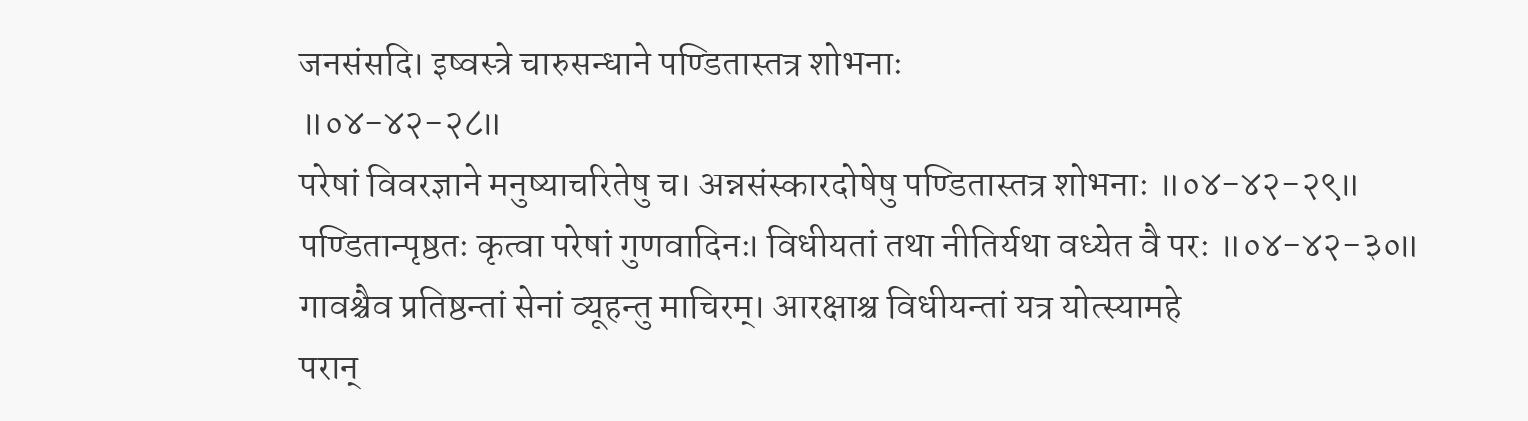जनसंसदि। इष्वस्त्रे चारुसन्धाने पण्डितास्तत्र शोभनाः
॥०४-४२-२८॥
परेषां विवरज्ञाने मनुष्याचरितेषु च। अन्नसंस्कारदोषेषु पण्डितास्तत्र शोभनाः ॥०४-४२-२९॥
पण्डितान्पृष्ठतः कृत्वा परेषां गुणवादिनः। विधीयतां तथा नीतिर्यथा वध्येत वै परः ॥०४-४२-३०॥
गावश्चैव प्रतिष्ठन्तां सेनां व्यूहन्तु माचिरम्। आरक्षाश्च विधीयन्तां यत्र योत्स्यामहे
परान्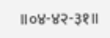॥०४-४२-३१॥